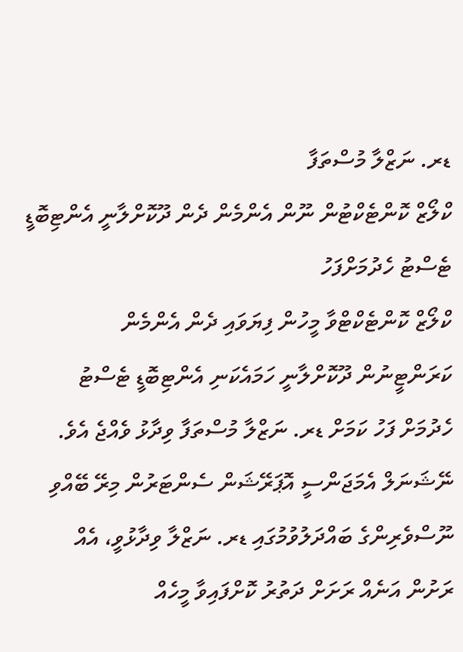ޑރ. ނަޒްލާ މުސްތަފާ
ކްލޯޒް ކޮންޓެކްޓުން ނޫން އެންމެން ދެން ދޫކޮށްލާނީ އެންޓިބޮޑީ ޓެސްޓު ހެދުމަށްފަހު
ކްލޯޒް ކޮންޓެކްޓްވާ މީހުން ފިޔަވައި ދެން އެންމެން ކަރަންޓީނުން ދޫކޮށްލާނީ ހަމައެކަނި އެންޓިބޮޑީ ޓެސްޓު ހެދުމަށް ފަހު ކަމަށް ޑރ. ނަޒްލާ މުސްތަފާ ވިދާޅު ވެއްޖެ އެވެ.
ނޭޝަނަލް އެމަޖަންސީ އޮޕަރޭޝަން ސެންޓަރުން މިރޭ ބޭއްވި ނޫސްވެރިންގެ ބައްދަލުވުމުގައި ޑރ. ނަޒްލާ ވިދާޅުވީ، އެއް ރަށުން އަނެއް ރަށަށް ދަތުރު ކޮށްފައިވާ މީހެއް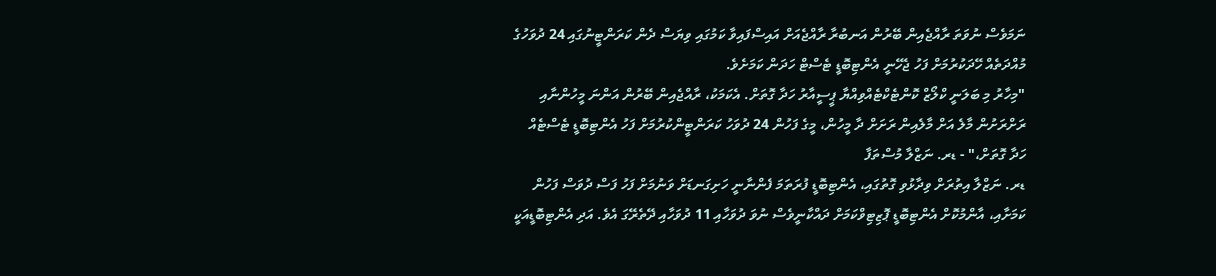ނަމަވެސް ނުވަތަ ރާއްޖެއިން ބޭރުން އަނބުރާ ރާއްޖެއަށް އައިސްފައިވާ ކަމުގައި ވިޔަސް ދެން ކަރަންޓީނުގައި 24 ދުވަހުގެ މުއްދަތެއް ހޭދަކުރުމަށް ފަހު ޖެހޭނީ އެންޓިބޮޑީ ޓެސްޓް ހަދަން ކަމަށެވެ.
"މިހާރު މި ބަލަނީ ކްލޯޒް ކޮންޓެކްޓެއްވިއްޔާ ޕީސީއާރު ހަދާ ގޮތަށް. އެކަމަކު، ރާއްޖެއިން ބޭރުން އަންނަ މީހުންނާއި ރަށްރަށުން މާލެ އަށް މާލެއިން ރަށަށް ދާ މީހުން، މީގެ ފަހުން 24 ދުވަހު ކަރަންޓީންކުރުމަށް ފަހު އެންޓިބޮޑީ ޓެސްޓެއް ހަދާ ގޮތަށް،" - ޑރ. ނަޒްލާ މުސްތަފާ
ޑރ. ނަޒްލާ އިތުރަށް ވިދާޅުވި ގޮތުގައި، އެންޓިބޮޑީ ފުރަތަމަ ފެންނާނީ ހަށިގަނޑަށް ވަނުމަށް ފަހު ފަސް ދުވަސް ފަހުން ކަމަށާއި، އާންމުކޮށް އެންޓިބޮޑީ ޕޮޒިޓިވްކަމަށް ދައްކާނީވެސް ނުވަ ދުވަހާއި 11 ދުވަހާއި ދޭތެރޭގަ އެވެ. އަދި އެންޓިބޮޑީއަކީ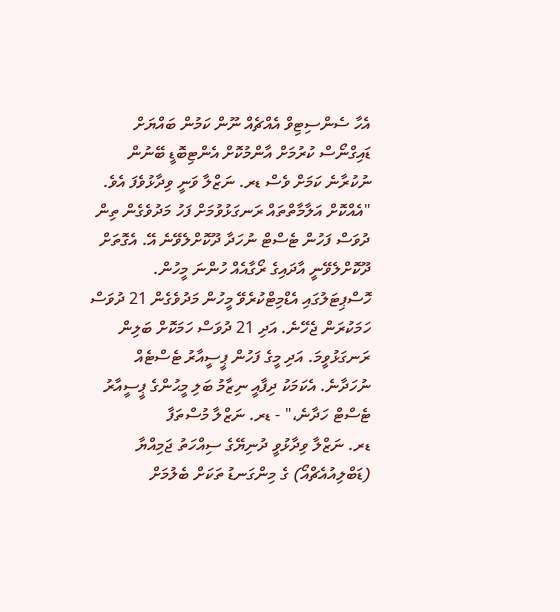އެހާ ސެންސިޓިވް އެއްޗެއް ނޫން ކަމުން ބައްޔަށް ޑައިގްނޯސް ކުރުމަށް އާންމުކޮށް އެންޓިބޮޑީ ބޭނުން ނުކުރާނެ ކަމަށް ވެސް ޑރ. ނަޒްލާ ވަނީ ވިދާޅުވެފަ އެވެ.
"އެއްކޮށް އަލާމާތްތައް ރަނގަޅުވުމަށް ފަހު މަދުވެގެން ތިން ދުވަސް ފަހުން ޓެސްޓް ނުހަދާ ދޫކޮށްލެވޭނެ އޭ. އެގޮތަށް ދޫކޮށްލެވޭނީ އާދައިގެ ރޯގާއެއް ހުންނަ މީހުން. ހޮސްޕިޓަލުގައި އެޑްމިޓްކުރެވޭ މީހުން މަދުވެގެން 21 ދުވަސް ހަމަކުރަން ޖެހޭނެ. އަދި 21 ދުވަސް ހަމަކޮށް ބަލިން ރަނގަޅުވީމަ. އަދި މީގެ ފަހުން ޕީސީއާރު ޓެސްޓެއް ނުހަދާނެ. އެކަމަކު ދިފާއީ ނިޒާމު ބަލި މީޙުންގެ ޕީސީއާރު ޓެސްޓް ހަދާނެ،" - ޑރ. ނަޒްލާ މުސްތަފާ
ޑރ. ނަޒްލާ ވިދާޅުވީ ދުނިޔޭގެ ސިއްހަތު ޖަމިއްޔާ (ޑަބްލިއުއެޗްއޯ) ގެ މިންގަނޑު ތަކަށް ބެލުމަށް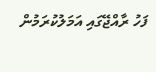ފަހު ރާއްޖޭގައި އަމަލުކުރަމުން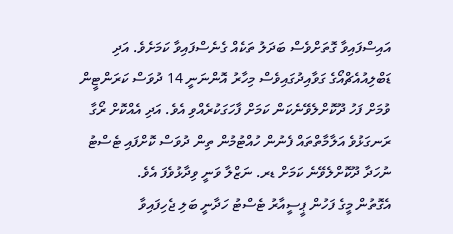އައިސްފައިވާ ގޮތަށްވެސް ބަދަލު ތަކެއް ގެނެސްފައިވާ ކަމަށެވެ. އަދި ޑަބްލިއުއެޗްއޯގެ ގަވާއިދުގައިވެސް މިހާރު އޮންނަނީ 14 ދުވަސް ކަރަންޓީން ވުމަށް ފަހު ދޫކޮށްލެވޭނެކަން ކަމަށް ފާހަގަކުރެއްވި އެވެ. އަދި އެއްކޮށް ރޯގާ ރަނގަޅުވެ އަލާމާތްތައް ފެނުން ހުއްޓުމުން ތިން ދުވަސް ކޮށްފައި ޓެސްޓު ނުހަދާ ދޫކޮށްލެވޭނެ ކަމަށް ޑރ. ނަޒްލާ ވަނީ ވިދާޅުވެފަ އެވެ.
އެގޮތުން މީގެ ފަހުން ޕީސީއާރު ޓެސްޓު ހަދާނީ ބަލި ޖެހިފައިވާ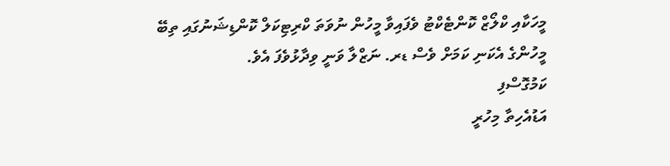މީހަކާއި ކްލޯޒް ކޮންޓެކްޓު ވެފައިވާ މީހުން ނުވަތަ ކްރިޓިކަލް ކޮންޑިޝަނުގައި ތިބޭ މީހުންގެ އެކަނި ކަމަށް ވެސް ޑރ. ނަޒްލާ ވަނީ ވިދާޅުވެފަ އެވެ.
ކަމުގޮސްފި
އަޑުއެހިތާ މިހުރީ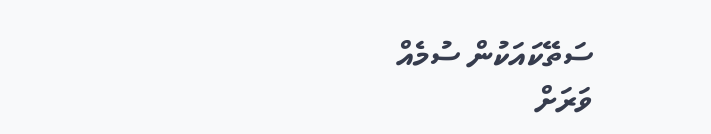ސަތޭކައަކުން ސުމެއް
ވަރަށް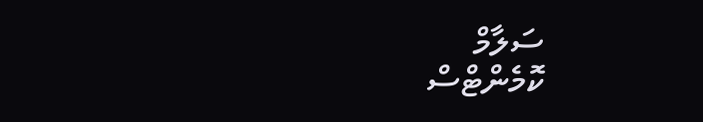ސަލާމް
ކޮމެންޓްސް